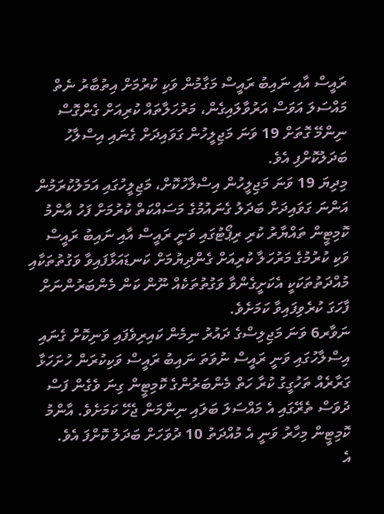ރައީސް އާއި ނައިބު ރައީސް މަގާމުން ވަކި ކުރުމަށް އިތުބާރު ނެތް މައްސަލަ އަވަސް އަރުވާލައިގެން، މަރުހަލާތައް ކުރިއަށް ގެންގޮސް ނިންމޭ ގޮތަށް 19 ވަނަ މަޖިލީހުން ގަވައިދަށް ގެނައި އިސްލާހު ބަދަލުކޮށްފި އެވެ.
މިދިޔަ 19 ވަނަ މަޖިލީހުން އިސްލާހުކޮށް، މަޖިލީހުގައި އަމަލުކުރަމުން އަންނަ ގަވައިދަށް ބަދަލު ގެނައުމުގެ މަސައްކަތް ކުރުމަށް ފަހު އާންމު ކޮމިޓީން ތައްޔާރު ކުރި ރިޕޯޓުގައި ވަނީ ރައީސް އާއި ނައިބު ރައީސް ވަކި ކުރުމުގެ މަރުހަލާ ކުރިއަށް ގެންދިޔުމަށް ކަނޑައަޅާފައިވާ ވަގުތުތަކާއި މުއްދަތުތަކަކީ އެކަށީގެންވާ ވަގުތުތަކެއް ނޫން ކަން މެންބަރުންނަށް ފާހަގަ ކުރެވިފައިވާ ކަމަށެވެ.
ނަވާރ6 ވަނަ މަޖިލިސްގެ ދައުރު ނިމެން ކައިރިވެފައި ވަނިކޮށް ގެނައި އިސްލާހުގައި ވަނީ ރައީސް ނުވަތަ ނައިބު ރައީސް ވަކިކުރަން ހުށަހަޅާ ގަރާރެއް ތަހުގީގު ކުރާ ހަތް މެންބަރުންގެ ކޮމިޓީން ގިނަ ވެގެން ފަސް ދުވަސް ތެރޭގައި އެ މައްސަލަ ބަލައި ނިންމަން ޖެހޭ ކަމަށެވެ. އާންމު ކޮމިޓީން މިހާރު ވަނީ އެ މުއްދަތު 10 ދުވަހަށް ބަދަލު ކޮށްފަ އެވެ.
އެ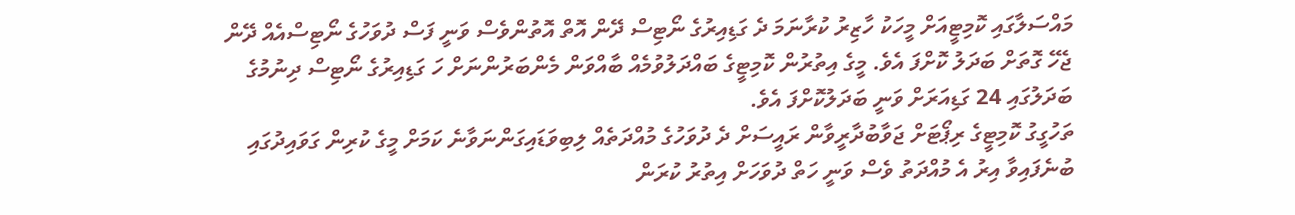މައްސަލާގައި ކޮމިޓީއަށް މީހަކު ހާޒިރު ކުރާނަމަ ދެ ގަޑިއިރުގެ ނޯޓިސް ދޭން އޮތް އޮތުންވެސް ވަނީ ފަސް ދުވަހުގެ ނޯޓިސްއެއް ދޭން ޖެހޭ ގޮތަށް ބަދަލު ކޮށްފަ އެވެ. މީގެ އިތުރުން ކޮމިޓީގެ ބައްދަލުވުމެއް ބާއްވަން މެންބަރުންނަށް ހަ ގަޑިއިރުގެ ނޯޓިސް ދިނުމުގެ ބަދަލުގައި 24 ގަޑިއަރަށް ވަނީ ބަދަލުކޮށްފަ އެވެ.
ތަހުގީގު ކޮމިޓީގެ ރިޕޯޓަށް ޖަވާބުދާރީވާން ރައީސަށް ދެ ދުވަހުގެ މުއްދަތެއް ލިބިވަޑައިގަންނަވާނެ ކަމަށް މީގެ ކުރިން ގަވައިދުގައި ބުނެފައިވާ އިރު އެ މުއްދަތު ވެސް ވަނީ ހަތް ދުވަހަށް އިތުރު ކުރަން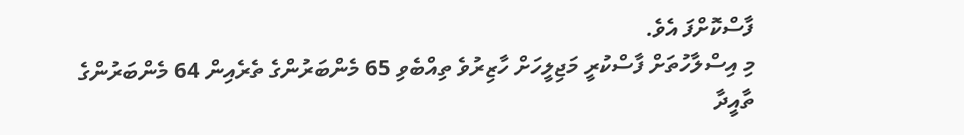ފާސްކޮށްފަ އެވެ.
މި އިސްލާހުތަށް ފާސްކުރީ މަޖިލީހަށް ހާޒިރުވެ ތިއްބެވި 65 މެންބަރުންގެ ތެރެއިން 64 މެންބަރުންގެ ތާއީދާ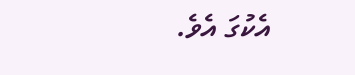އެކުގަ އެވެ.